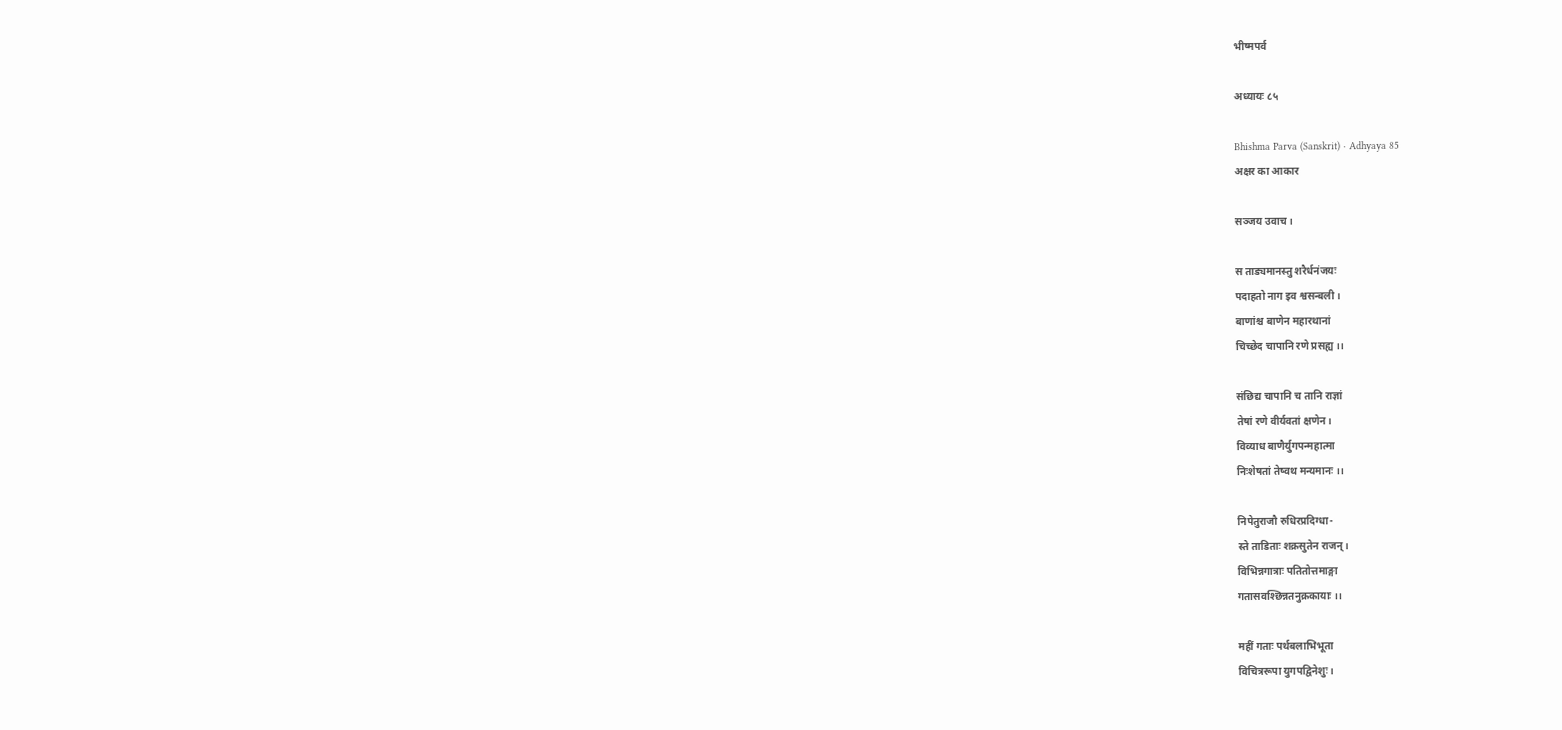भीष्मपर्व

अध्यायः ८५

Bhishma Parva (Sanskrit) · Adhyaya 85
अक्षर का आकार

सञ्जय उवाच।

स ताड्यमानस्तु शरैर्धनंजयः
पदाहतो नाग इव श्वसन्बली ।
बाणांश्च बाणेन महारथानां
चिच्छेद चापानि रणे प्रसह्य ।।

संछिद्य चापानि च तानि राज्ञां
तेषां रणे वीर्यवतां क्षणेन।
विव्याध बाणैर्युगपन्महात्मा
निःशेषतां तेष्वथ मन्यमानः ।।

निपेतुराजौ रुधिरप्रदिग्धा-
स्ते ताडिताः शक्रसुतेन राजन्।
विभिन्नगात्राः पतितोत्तमाङ्गा
गतासवश्छिन्नतनुक्रकायाः ।।

महीं गताः पर्थबलाभिभूता
विचित्ररूपा युगपद्विनेशुः।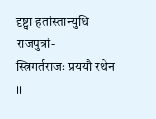दृष्ट्वा हतांस्तान्युधि राजपुत्रां-
स्त्रिगर्तराजः प्रययौ रथेन ।।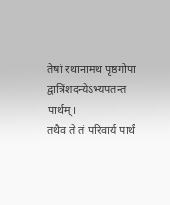तेषां रथानामथ पृष्ठगोपा
द्वात्रिंशदन्येऽभ्यपतन्त पार्थम्।
तथैव ते तं परिवार्य पार्थं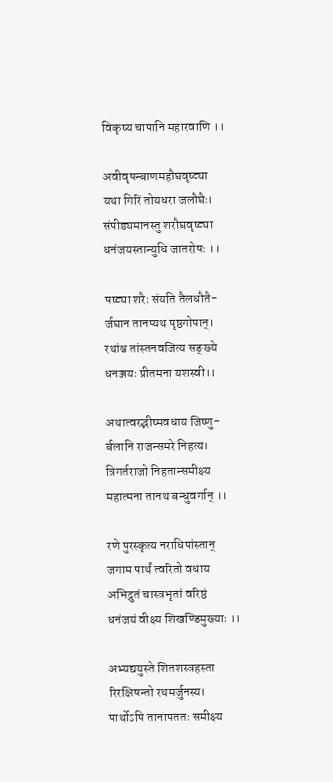विकृष्य चापानि महारवाणि ।।

अवीवृषन्बाणमहौघवृष्ट्या
यथा गिरिं तोयधरा जलौघैः।
संपीड्यमानस्तु शरौघवृष्ट्या
धनंजयस्तान्युधि जातरोषः ।।

षष्ट्या शरैः संयति तैलधौतै-
र्जघान तानप्यथ पृष्ठगोपान्।
रथांश्च तांस्तनवजित्य सङ्ख्ये
धनञ्जयः प्रीतमना यशस्वी।।

अथात्वरद्भीष्मवधाय जिष्णु-
र्बलानि राजन्समरे निहत्य।
त्रिगर्तराजो निहतान्समीक्ष्य
महात्मना तानथ बन्धुवर्गान् ।।

रणे पुरस्कृत्य नराधिपांस्तान्
जगाम पार्थं त्वरितो वधाय
अभिद्रुतं चास्त्रभृतां वरिष्ठं
धनंजयं वीक्ष्य शिखण्डिमुख्याः ।।

अभ्यद्ययुस्ते शितशस्त्रहस्ता
रिरक्षिषन्तो रथमर्जुनस्य।
पार्थोऽपि तानापततः समीक्ष्य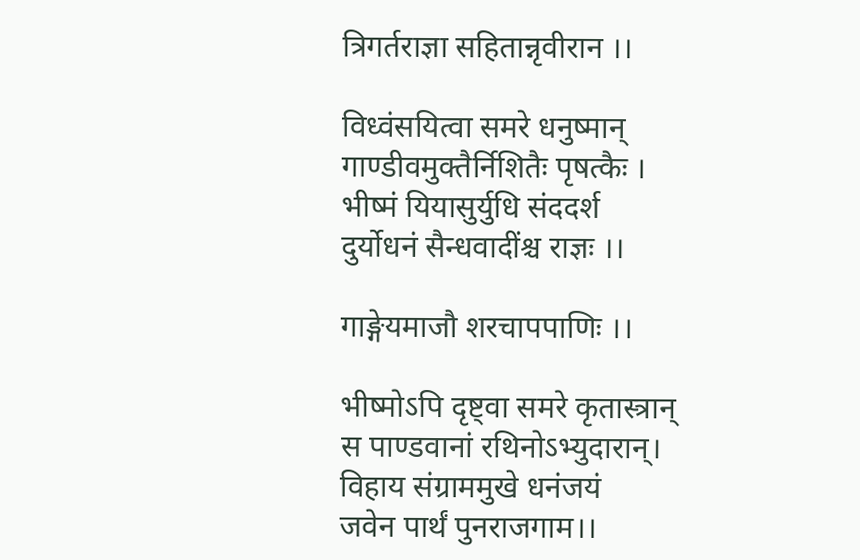त्रिगर्तराज्ञा सहितान्नृवीरान ।।

विध्वंसयित्वा समरे धनुष्मान्
गाण्डीवमुक्तैर्निशितैः पृषत्कैः ।
भीष्मं यियासुर्युधि संददर्श
दुर्योधनं सैन्धवादींश्च राज्ञः ।।

गाङ्गेयमाजौ शरचापपाणिः ।।

भीष्मोऽपि दृष्ट्वा समरे कृतास्त्रान्
स पाण्डवानां रथिनोऽभ्युदारान्।
विहाय संग्राममुखे धनंजयं
जवेन पार्थं पुनराजगाम।।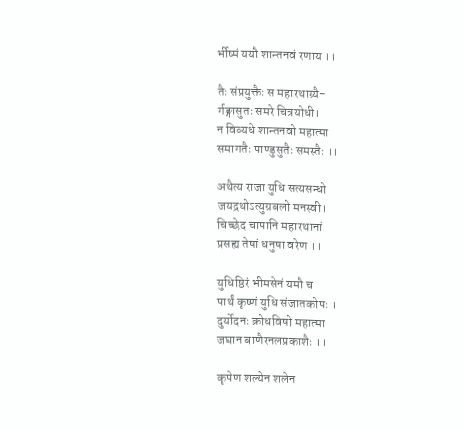र्भीष्मं ययौ शान्तनवं रणाय ।।

तैः संप्रयुक्तैः स महारथाग्र्यै-
र्गङ्गासुतः समरे चित्रयोधी।
न विव्यधे शान्तनवो महात्मा
समागतैः पाण्डुसुतैः समस्तैः ।।

अथैत्य राजा युधि सत्यसन्धो
जयद्रथोऽत्युग्रबलो मनस्वी।
चिच्छेद चापानि महारथानां
प्रसह्य तेषां धनुषा वरेण ।।

युधिष्ठिरं भीमसेनं यमौ च
पार्थं कृष्णं युधि संजातकोपः ।
दुर्योदनः क्रोधविषो महात्मा
जघान बाणैरनलप्रकाशैः ।।

कृपेण शल्येन शलेन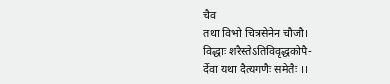चैव
तथा विभो चित्रसेनेन चौजौ।
विद्धाः शरैस्तेऽतिविवृद्धकोपै-
र्देवा यथा दैत्यगणैः समेतैः ।।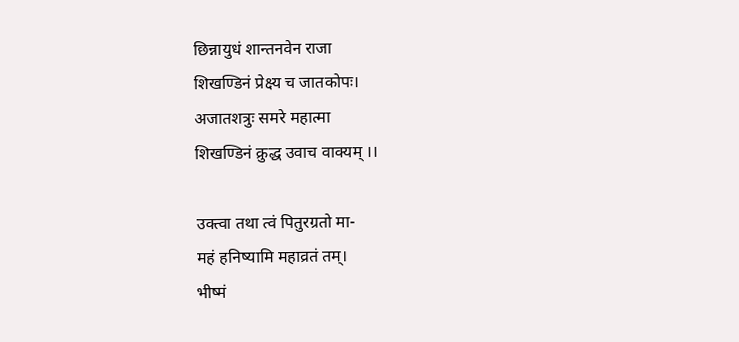छिन्नायुधं शान्तनवेन राजा
शिखण्डिनं प्रेक्ष्य च जातकोपः।
अजातशत्रुः समरे महात्मा
शिखण्डिनं क्रुद्ध उवाच वाक्यम् ।।

उक्त्वा तथा त्वं पितुरग्रतो मा-
महं हनिष्यामि महाव्रतं तम्।
भीष्मं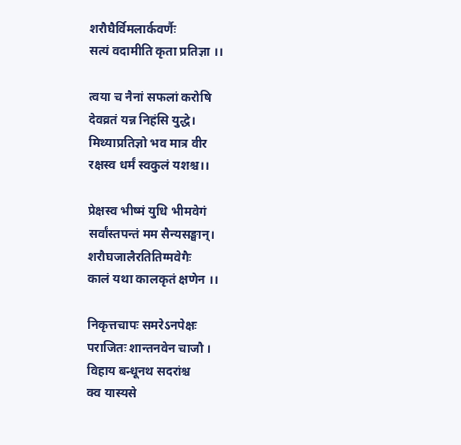शरौघैर्विमलार्कवर्णैः
सत्यं वदामीति कृता प्रतिज्ञा ।।

त्वया च नैनां सफलां करोषि
देवव्रतं यन्न निहंसि युद्धे।
मिथ्याप्रतिज्ञो भव मात्र वीर
रक्षस्व धर्मं स्वकुलं यशश्च।।

प्रेक्षस्व भीष्मं युधि भीमवेगं
सर्वांस्तपन्तं मम सैन्यसङ्घान्।
शरौघजालैरतितिग्मवेगैः
कालं यथा कालकृतं क्षणेन ।।

निकृत्तचापः समरेऽनपेक्षः
पराजितः शान्तनवेन चाजौ ।
विहाय बन्धूनथ सदरांश्च
क्व यास्यसे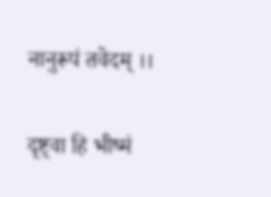नानुरूपं तवेदम् ।।

दृष्ट्वा हि भीष्मं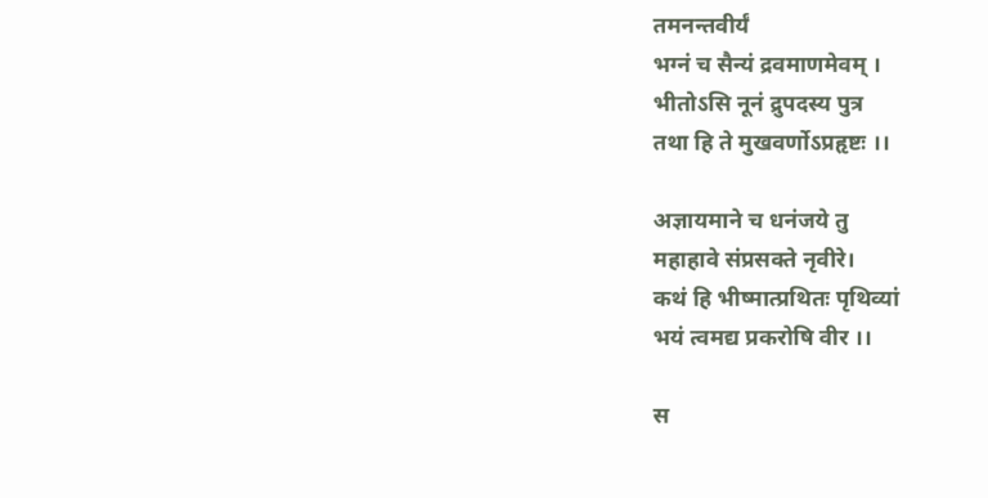तमनन्तवीर्यं
भग्नं च सैन्यं द्रवमाणमेवम् ।
भीतोऽसि नूनं द्रुपदस्य पुत्र
तथा हि ते मुखवर्णोऽप्रहृष्टः ।।

अज्ञायमाने च धनंजये तु
महाहावे संप्रसक्ते नृवीरे।
कथं हि भीष्मात्प्रथितः पृथिव्यां
भयं त्वमद्य प्रकरोषि वीर ।।

स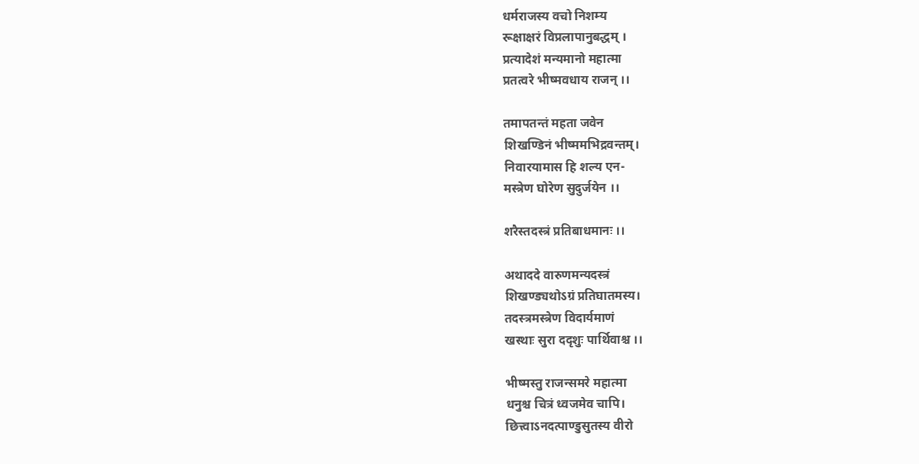धर्मराजस्य वचो निशम्य
रूक्षाक्षरं विप्रलापानुबद्धम् ।
प्रत्यादेशं मन्यमानो महात्मा
प्रतत्वरे भीष्मवधाय राजन् ।।

तमापतन्तं महता जवेन
शिखण्डिनं भीष्ममभिद्रवन्तम्।
निवारयामास हि शल्य एन-
मस्त्रेण घोरेण सुदुर्जयेन ।।

शरैस्तदस्त्रं प्रतिबाधमानः ।।

अथाददे वारुणमन्यदस्त्रं
शिखण्ड्यथोऽग्रं प्रतिघातमस्य।
तदस्त्रमस्त्रेण विदार्यमाणं
खस्थाः सुरा ददृशुः पार्थिवाश्च ।।

भीष्मस्तु राजन्समरे महात्मा
धनुश्च चित्रं ध्वजमेव चापि।
छित्त्वाऽनदत्पाण्डुसुतस्य वीरो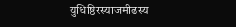युधिष्ठिरस्याजमीढस्य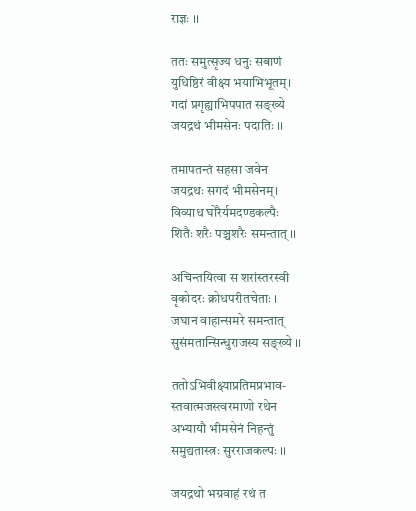राज्ञः ।।

ततः समुत्सृज्य धनुः सबाणं
युधिष्ठिरं वीक्ष्य भयाभिभूतम्।
गदां प्रगृह्याभिपपात सङ्ख्ये
जयद्रथं भीमसेनः पदातिः ।।

तमापतन्तं सहसा जवेन
जयद्रथः सगदं भीमसेनम्।
विव्याध घोरैर्यमदण्डकल्पैः
शितैः शरैः पञ्चशरैः समन्तात् ।।

अचिन्तयित्वा स शरांस्तरस्वी
वृकोदरः क्रोधपरीतचेताः ।
जघान वाहान्समरे समन्तात्
सुसंमतान्सिन्धुराजस्य सङ्ख्ये ।।

ततोऽभिवीक्ष्याप्रतिमप्रभाव-
स्तवात्मजस्त्वरमाणो रथेन
अभ्यायौ भीमसेनं निहन्तुं
समुद्यतास्त्रः सुरराजकल्पः ।।

जयद्रथो भग्रवाहं रथं त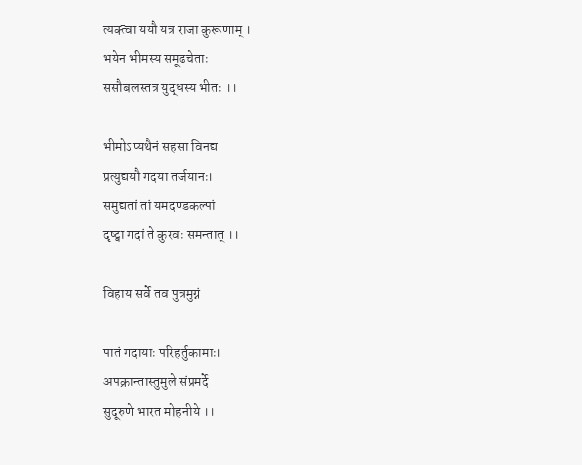त्यक्त्वा ययौ यत्र राजा कुरूणाम् ।
भयेन भीमस्य समूढचेताः
ससौबलस्तत्र युद्धस्य भीतः ।।

भीमोऽप्यथैनं सहसा विनद्य
प्रत्युद्ययौ गदया तर्जयानः।
समुद्यतां तां यमदण्डकल्पां
दृष्ट्वा गदां ते कुरवः समन्तात् ।।

विहाय सर्वे तव पुत्रमुग्नं

पातं गदायाः परिहर्तुकामाः।
अपक्रान्तास्तुमुले संप्रमर्दे
सुदूरुणे भारत मोहनीये ।।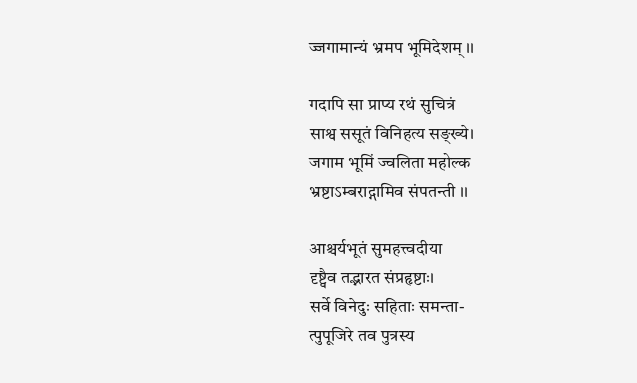ज्जगामान्यं भ्रमप भूमिदेशम् ।।

गदापि सा प्राप्य रथं सुचित्रं
साश्व ससूतं विनिहत्य सङ्ख्ये।
जगाम भूमिं ज्वलिता महोल्क
भ्रष्टाऽम्बराद्गामिव संपतन्ती ।।

आश्चर्यभूतं सुमहत्त्वदीया
दृष्ट्वैव तद्भारत संप्रहृष्टाः।
सर्वे विनेदुः सहिताः समन्ता-
त्पुपूजिरे तव पुत्रस्य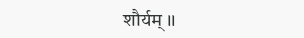शौर्यम् ।।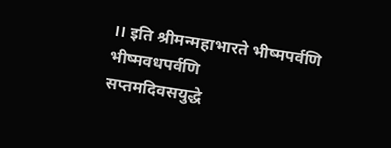।। इति श्रीमन्महाभारते भीष्मपर्वणि भीष्मवधपर्वणि
सप्तमदिवसयुद्धे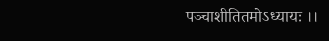पञ्चाशीतितमोऽध्यायः ।।